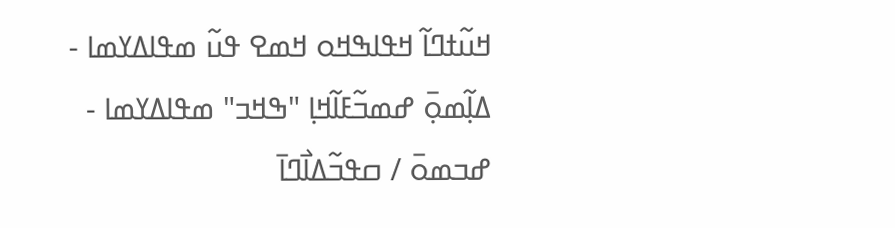ߞߎ߬ߙߣߊ߬ ߞߟߊߒߞߋ ߞߘߐ ߟߎ߬ ߘߟߊߡߌߘߊ - ߡߊ߲߬ߘߋ߲߫ ߝߘߏ߬ߓߊ߬ߞߊ߲ "ߒߞߏ" ߘߟߊߡߌߘߊ - ߝߏߘߋ߫ / ߛߟߏ߬ߡߊ߯ߣߊ߫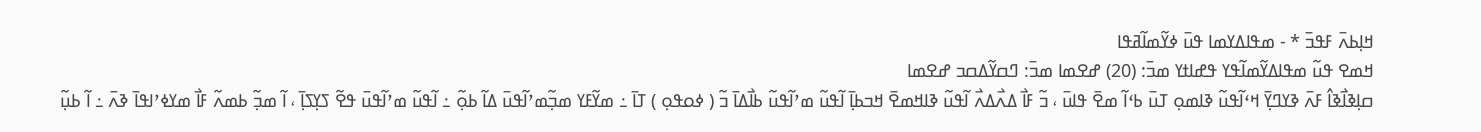ߞߊ߲ߕߍ߫ ߓߟߏ߫ * - ߘߟߊߡߌߘߊ ߟߎ߫ ߦߌ߬ߘߊ߬ߥߟߊ
ߞߘߐ ߟߎ߬ ߘߟߊߡߌ߬ߘߊ߬ߟߌ ߟߝߊߙߌ ߘߏ߫: (20) ߝߐߘߊ ߘߏ߫: ߣߛߌ߬ߡߛߏ ߝߐߘߊ
ߛߊ߲ߢߊ߯ߢߊ߮ ߓߍ߫ ߢߌߣߌ߲߫ ߞߵߊ߬ߟߎ߬ ߢߊߘߋ߲ ߠߎ߫ ߕߵߊ߬ ߘߐ߫ ߟߊߎ߫ ، ߏ߬ ߓߊ߯ ߡߍ߯ߡߍ߯ ߊ߬ߟߎ߬ ߢߊߞߘߐ߫ ߞߏߕߊ߲߫ ߊ߬ߟߎ߬ ߘߴߊ߬ߟߎ߬ ߕߊ߯ߡߊ߫ ߏ߬ ( ߦߋߟߋ߲ ) ߠߊ߫ ߸ ߘߌ߬ߓߌ ߘߏ߲߬ߘߴߊ߬ߟߎ߫ ߡߊ߬ ߕߋ߲߬ ߸ ߊ߬ߟߎ߬ ߘߴߊ߬ߟߎ߫ ߟߐ߬ ߖߌ߲ߖߊ߲߫ ، ߊ߬ ߘߏ߲߬ ߕߘߍ߬ ߓߊ߯ ߘߌߦߴߊߟߊ߫ ߢߍ߫ ߸ ߊ߬ ߕߎ߲߬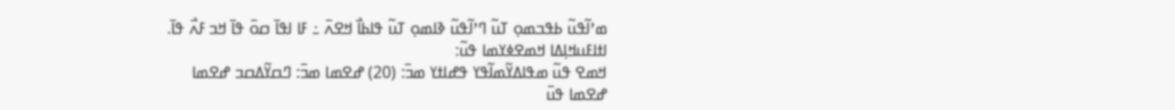ߘߴߊ߬ߟߎ߬ ߕߟߏߘߋ߲ ߠߎ߬ ߣߴߊ߬ߟߎ߬ ߢߊߘߋ߲ ߠߎ߬ ߟߊߕߊ߯ ߞߐߍ߫ ߸ ߓߊ ߊߟߊ߫ ߛߋ߫ ߟߊ߫ ߞߏ ߓߍ߯ ߟߊ߫.
ߊߙߊߓߎߞߊ߲ߡߊ ߞߘߐߦߌߘߊ ߟߎ߬:
ߞߘߐ ߟߎ߬ ߘߟߊߡߌ߬ߘߊ߬ߟߌ ߟߝߊߙߌ ߘߏ߫: (20) ߝߐߘߊ ߘߏ߫: ߣߛߌ߬ߡߛߏ ߝߐߘߊ
ߝߐߘߊ ߟߎ߫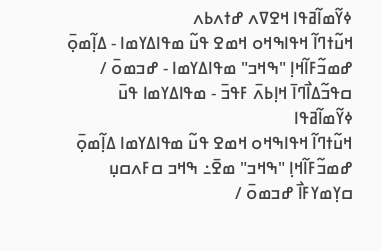ߦߌ߬ߘߊ߬ߥߟߊ ߞߐߜߍ ߝߙߍߕߍ
ߞߎ߬ߙߣߊ߬ ߞߟߊߒߞߋ ߞߘߐ ߟߎ߬ ߘߟߊߡߌߘߊ - ߡߊ߲߬ߘߋ߲߫ ߝߘߏ߬ߓߊ߬ߞߊ߲ "ߒߞߏ" ߘߟߊߡߌߘߊ - ߝߏߘߋ߫ / ߛߟߏ߬ߡߊ߯ߣߊ߫ ߞߊ߲ߕߍ߫ ߓߟߏ߫ - ߘߟߊߡߌߘߊ ߟߎ߫ ߦߌ߬ߘߊ߬ߥߟߊ
ߞߎ߬ߙߣߊ߬ ߞߟߊߒߞߋ ߞߘߐ ߟߎ߬ ߘߟߊߡߌߘߊ ߡߊ߲߬ߘߋ߲߫ ߝߘߏ߬ߓߊ߬ߞߊ߲ "ߒߞߏ" ߘߐ߫߸ ߒߞߏ ߛߓߍߛߎ߲ ߛߌ߲ߘߌߓߊ߯ ߝߏߘߋ߫ /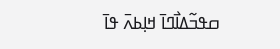ߛߟߏ߬ߡߊ߯ߣߊ߫ ߞߊ߲ߕߍ߫ ߟߊ߫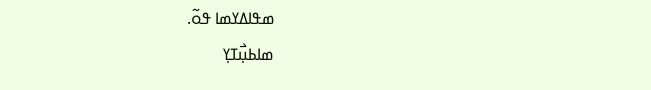ߘߟߊߡߌߘߊ ߟߋ߬.
ߘߊߕߎ߲߯ߠߌ߲